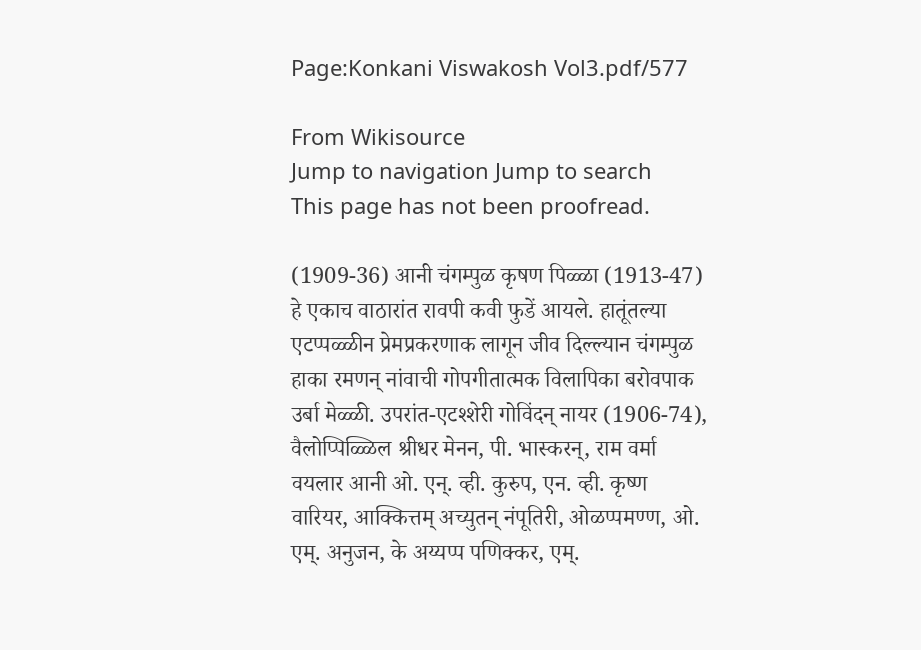Page:Konkani Viswakosh Vol3.pdf/577

From Wikisource
Jump to navigation Jump to search
This page has not been proofread.

(1909-36) आनी चंगम्पुळ कृषण पिळ्ळा (1913-47) हे एकाच वाठारांत रावपी कवी फुडें आयले. हातूंतल्या एटप्पळ्ळीन प्रेमप्रकरणाक लागून जीव दिल्ल्यान चंगम्पुळ हाका रमणन् नांवाची गोपगीतात्मक विलापिका बरोवपाक उर्बा मेळ्ळी. उपरांत-एटश्शेरी गोविंदन् नायर (1906-74), वैलोप्पिळ्ळिल श्रीधर मेनन, पी. भास्करन्, राम वर्मा वयलार आनी ओ. एन्. व्ही. कुरुप, एन. व्ही. कृष्ण वारियर, आक्कित्तम् अच्युतन् नंपूतिरी, ओळप्पमण्ण, ओ. एम्. अनुजन, के अय्यप्प पणिक्कर, एम्.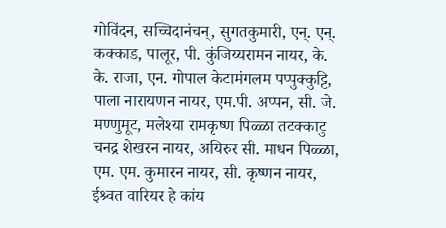गोविंदन, सच्चिदानंचन्, सुगतकुमारी, एन्. एन्. कक्काड, पालूर, पी. कुंजिय्यरामन नायर, के. के. राजा, एन. गोपाल केटामंगलम पप्पुक्कुट्टि, पाला नारायणन नायर, एम.पी. अप्पन, सी. जे. मण्णुमूट, मलेश्या रामकृष्ण पिळ्ळा तटक्काटु चनद्र शेखरन नायर, अयिरुर सी. माधन पिळ्ळा, एम. एम. कुमारन नायर, सी. कृष्णन नायर, ईश्र्वत वारियर हे कांय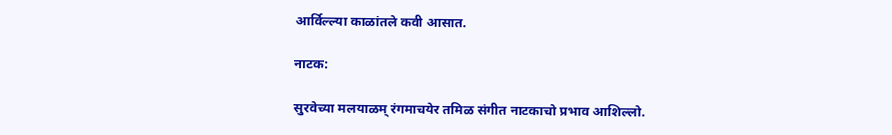आर्विल्ल्या काळांतले कवी आसात.

नाटक:

सुरवेच्या मलयाळम् रंगमाचयेर तमिळ संगीत नाटकाचो प्रभाव आशिल्लो.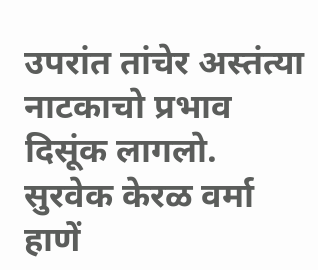उपरांत तांचेर अस्तंत्या नाटकाचो प्रभाव दिसूंक लागलो. सुरवेक केरळ वर्मा हाणें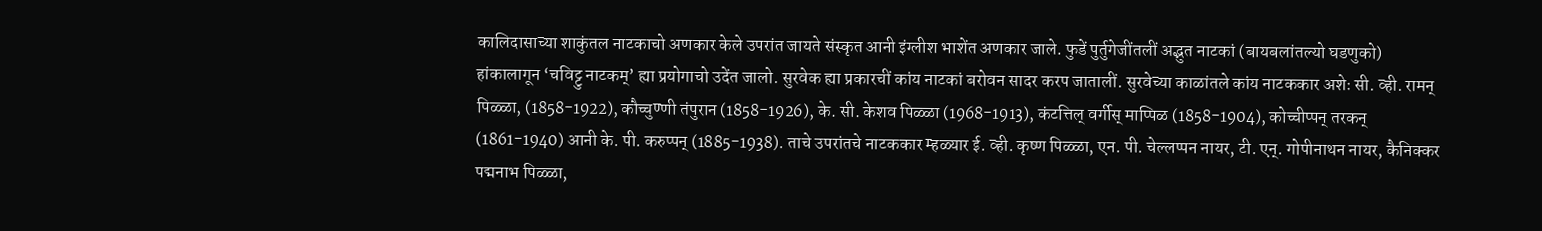कालिदासाच्या शाकुंतल नाटकाचो अणकार केले उपरांत जायते संस्कृत आनी इंग्लीश भाशेंत अणकार जाले. फुडें पुर्तुगेजींतलीं अद्भुत नाटकां (बायबलांतल्यो घडणुको) हांकालागून ‘चविट्टु नाटकम्’ ह्या प्रयोगाचो उदेंत जालो. सुरवेक ह्या प्रकारचीं कांय नाटकां बरोवन सादर करप जातालीं. सुरवेच्या काळांतले कांय नाटककार अशेः सी. व्ही. रामन् पिळ्ळा, (1858-1922), कौच्चुण्णी तंपुरान (1858-1926), के. सी. केशव पिळ्ळा (1968-1913), कंटत्तिल् वर्गीस् माप्पिळ (1858-1904), कोच्चीप्पन् तरकन् (1861-1940) आनी के. पी. करुप्पन् (1885-1938). ताचे उपरांतचे नाटककार म्हळ्यार ई. व्ही. कृष्ण पिळ्ळा, एन. पी. चेल्लप्पन नायर, टी. एन्. गोपीनाथन नायर, कैनिक्कर पद्मनाभ पिळ्ळा,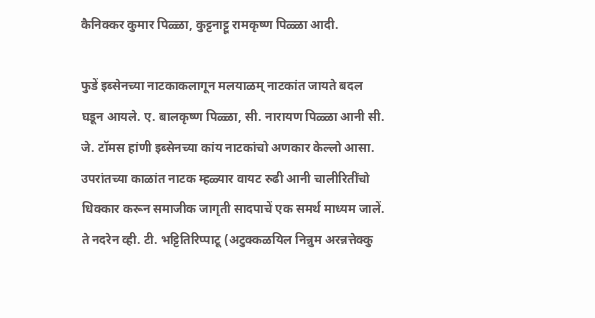कैनिक्कर कुमार पिळ्ळा, कुट्टनाट्टू रामकृष्ण पिळ्ळा आदी.

फुडें इब्सेनच्या नाटकाकलागून मलयाळम् नाटकांत जायते बदल घडून आयले. ए. बालकृष्ण पिळ्ळा, सी. नारायण पिळ्ळा आनी सी. जे. टॉमस हांणी इब्सेनच्या कांय नाटकांचो अणकार केल्लो आसा. उपरांतच्या काळांत नाटक म्हळ्यार वायट रुढी आनी चालीरितींचो धिक्कार करून समाजीक जागृती सादपाचें एक समर्थ माध्यम जालें. ते नदरेन व्ही. टी. भट्टितिरिप्पाटू (अटुक्कळयिल निन्नुम अरन्नत्तेक्कु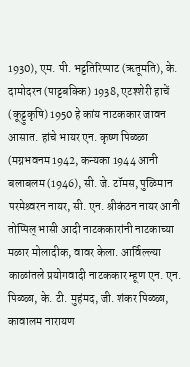1930), एम. पी. भट्टतिरिप्पाट (ऋतूमति), के. दामोदरन (पाट्टबक्कि) 1938, एटश्शेरी हाचें (कूट्टुकृषि) 1950 हे कांय नाटककार जावन आसात. हांचे भायर एन. कृष्ण पिळ्ळा (मग्नभवनम 1942, कन्यका 1944 आनी बलाबलम (1946), सी. जे. टॉमस, पुळिमान परमेश्र्वरन नायर, सी. एन. श्रीकंठन नायर आनी तोप्पिल् भासी आदी नाटककारांनी नाटकाच्या मळार मोलादीक, वावर केला. आर्विल्ल्या काळांतले प्रयोगवादी नाटककार म्हूण एन. एन. पिळ्ळा, के. टी. मुहंमद, जी. शंकर पिळ्ळा, कावालम नारायण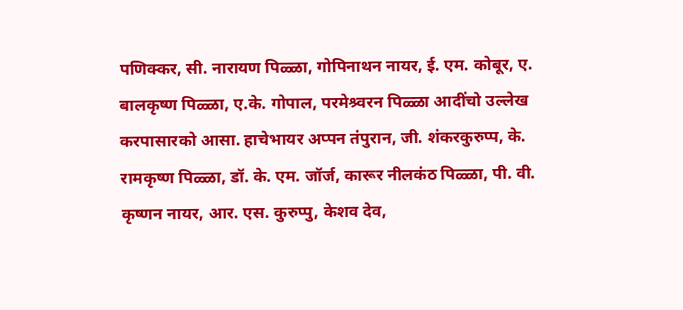पणिक्कर, सी. नारायण पिळ्ळा, गोपिनाथन नायर, ई. एम. कोबूर, ए. बालकृष्ण पिळ्ळा, ए.के. गोपाल, परमेश्र्वरन पिळ्ळा आदींचो उल्लेख करपासारको आसा. हाचेभायर अप्पन तंपुरान, जी. शंकरकुरुप्प, के. रामकृष्ण पिळ्ळा, डॉ. के. एम. जॉर्ज, कारूर नीलकंठ पिळ्ळा, पी. वी. कृष्णन नायर, आर. एस. कुरुप्पु, केशव देव,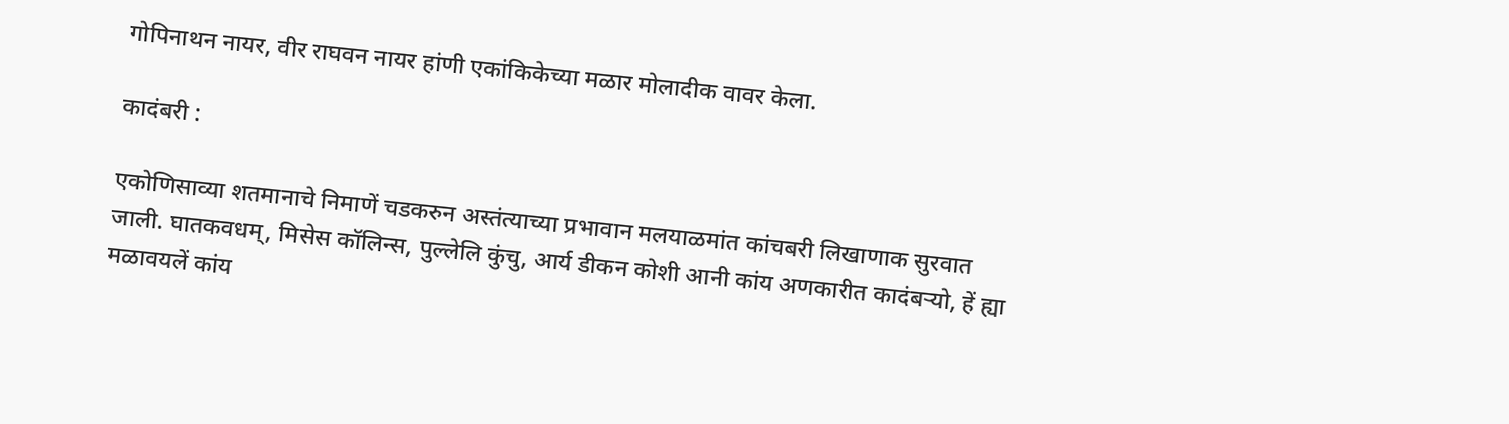गोपिनाथन नायर, वीर राघवन नायर हांणी एकांकिकेच्या मळार मोलादीक वावर केला.

कादंबरी :

एकोणिसाव्या शतमानाचे निमाणें चडकरुन अस्तंत्याच्या प्रभावान मलयाळमांत कांचबरी लिखाणाक सुरवात जाली. घातकवधम्, मिसेस कॉलिन्स, पुल्लेलि कुंचु, आर्य डीकन कोशी आनी कांय अणकारीत कादंबऱ्यो, हें ह्या मळावयलें कांय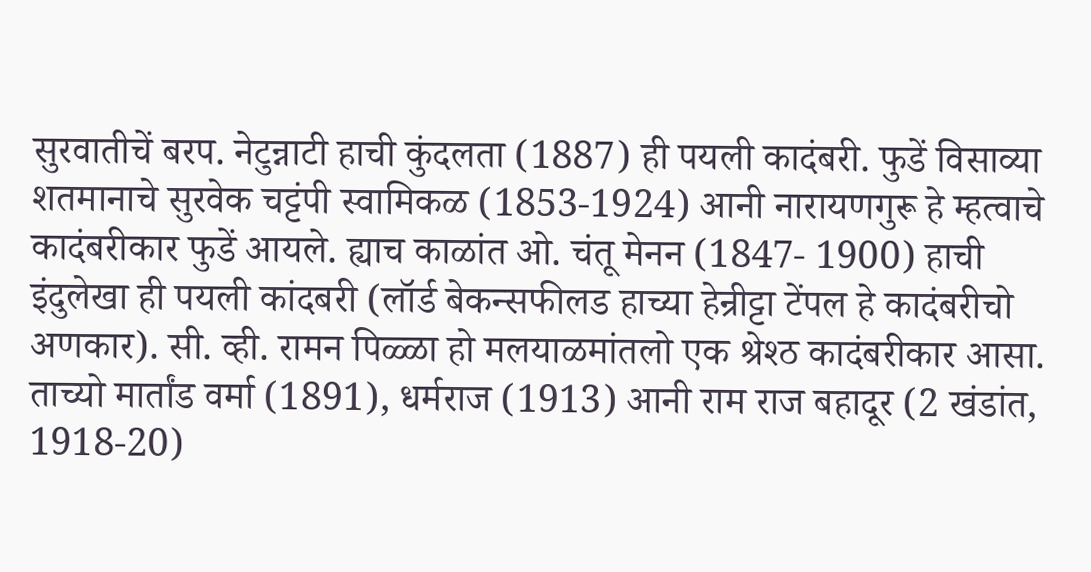सुरवातीचें बरप. नेटुन्नाटी हाची कुंदलता (1887) ही पयली कादंबरी. फुडें विसाव्या शतमानाचे सुरवेक चट्टंपी स्वामिकळ (1853-1924) आनी नारायणगुरू हे म्हत्वाचे कादंबरीकार फुडें आयले. ह्याच काळांत ओ. चंतू मेनन (1847- 1900) हाची इंदुलेखा ही पयली कांदबरी (लॉर्ड बेकन्सफीलड हाच्या हेन्रीट्टा टेंपल हे कादंबरीचो अणकार). सी. व्ही. रामन पिळ्ळा हो मलयाळमांतलो एक श्रेश्ठ कादंबरीकार आसा. ताच्यो मार्तांड वर्मा (1891), धर्मराज (1913) आनी राम राज बहादूर (2 खंडांत, 1918-20)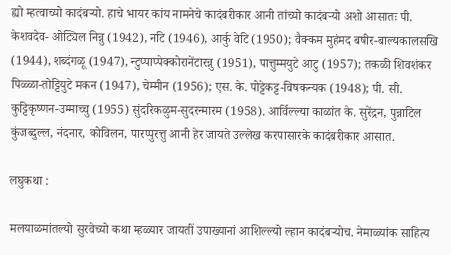ह्यो म्हत्वाच्यो कादंबऱ्यो. हाचे भायर कांय नामनेचे कादंबरीकार आनी तांच्यो कादंबऱ्यो अशो आसातः पी. केशवदेव- ओट्यिल निन्नु (1942), नटि (1946), आर्कु वेटि (1950); वैक्कम मुहंमद बषीर-बाल्यकालसखि (1944), शब्दंगळू (1947), न्टुप्पाप्पेक्कोरानेंटारन्नु (1951), पात्तुम्मयुटे आटु (1957); तकळी शिवशंकर पिळ्ळा-तोट्टियुटे मकन (1947), चेम्मीन (1956); एस. के. पोट्टेकट्ट-विषकन्यक (1948); पी. सी. कुट्टिकृष्णन-उम्माच्चु (1955) सुंदरिकळुम-सुदरन्मारम (1958). आर्विल्ल्या काळांत के. सुरेंद्रन, पुन्नाटिल कुंजब्दुल्ल, नंदनार, कोविलन, पारप्पुरत्तु आनी हेर जायते उल्लेख करपासारके कादंबरीकार आसात.

लघुकथा :

मलयाळमांतल्यो सुरवेच्यो कथा म्हळ्यार जायतीं उपाख्यानां आशिल्ल्यो ल्हान कादंबऱ्योच. नेमाळ्यांक साहित्य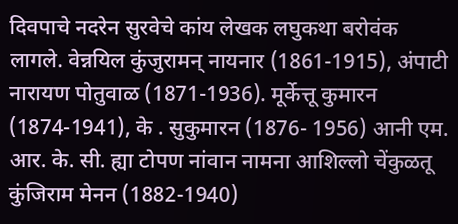दिवपाचे नदरेन सुरवेचे कांय लेखक लघुकथा बरोवंक लागले. वेन्नयिल कुंजुरामन् नायनार (1861-1915), अंपाटी नारायण पोतुवाळ (1871-1936). मूर्केत्तू कुमारन (1874-1941), के . सुकुमारन (1876- 1956) आनी एम. आर. के. सी. ह्या टोपण नांवान नामना आशिल्लो चेंकुळतू कुंजिराम मेनन (1882-1940)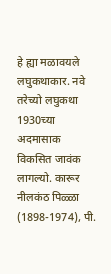हे ह्या मळावयले लघुकथाकार. नवे तरेच्यो लघुकथा 1930च्या अदमासाक विकसित जावंक लागल्यो. कारूर नीलकंठ पिळ्ळा (1898-1974), पी.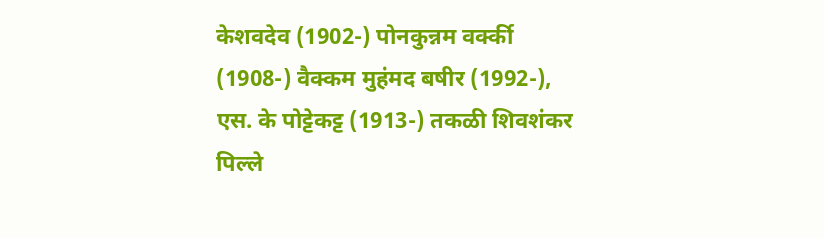केशवदेव (1902-) पोनकुन्नम वर्क्की (1908-) वैक्कम मुहंमद बषीर (1992-), एस. के पोट्टेकट्ट (1913-) तकळी शिवशंकर पिल्ले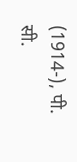(1914-), पी. सी.